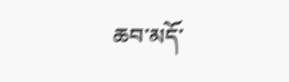ཆབ་མདོ་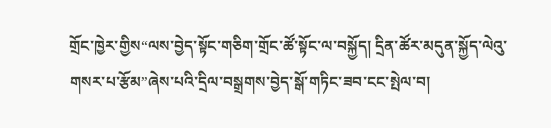གྲོང་ཁྱེར་གྱིས“ལས་བྱེད་སྟོང་གཅིག་གྲོང་ཚོ་སྟོང་ལ་བསྐྱོད། དྲིན་ཚོར་མདུན་སྐྱོད་ལེའུ་གསར་པ་རྩོམ”ཞེས་པའི་དྲིལ་བསྒྲགས་བྱེད་སྒོ་གཏིང་ཟབ་ངང་སྤེལ་བ།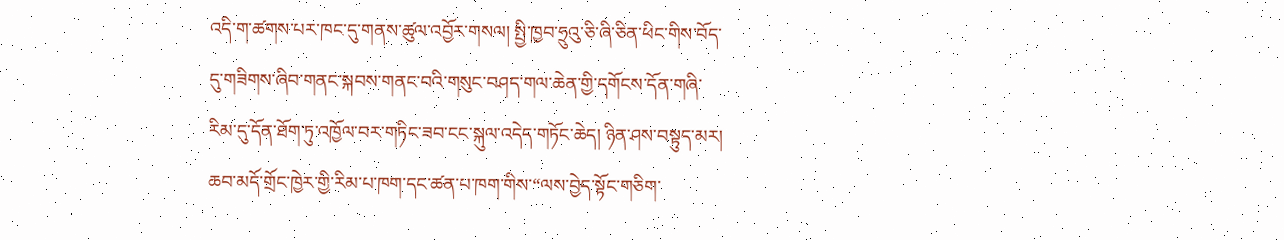འདི་ག་ཚགས་པར་ཁང་དུ་གནས་ཚུལ་འབྱོར་གསལ། སྤྱི་ཁྱབ་ཧྲུའུ་ཅི་ཞི་ཅིན་ཕིང་གིས་བོད་དུ་གཟིགས་ཞིབ་གནང་སྐབས་གནང་བའི་གསུང་བཤད་གལ་ཆེན་གྱི་དགོངས་དོན་གཞི་རིམ་དུ་དོན་ཐོག་ཏུ་འཁྱོལ་བར་གཏིང་ཟབ་ངང་སྐུལ་འདེད་གཏོང་ཆེད། ཉིན་ཤས་བསྟུད་མར། ཆབ་མདོ་གྲོང་ཁྱེར་གྱི་རིམ་པ་ཁག་དང་ཚན་པ་ཁག་གིས་“ལས་བྱེད་སྟོང་གཅིག་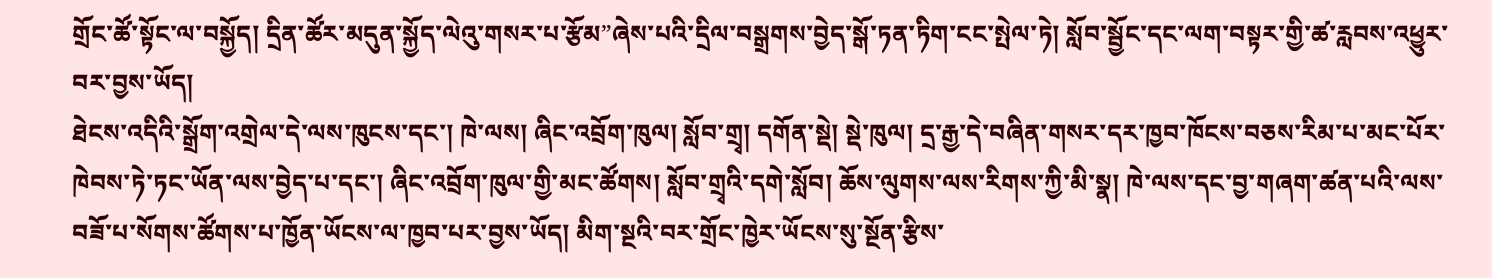གྲོང་ཚོ་སྟོང་ལ་བསྐྱོད། དྲིན་ཚོར་མདུན་སྐྱོད་ལེའུ་གསར་པ་རྩོམ”ཞེས་པའི་དྲིལ་བསྒྲགས་བྱེད་སྒོ་ཏན་ཏིག་ངང་སྤེལ་ཏེ། སློབ་སྦྱོང་དང་ལག་བསྟར་གྱི་ཚ་རླབས་འཕྱུར་བར་བྱས་ཡོད།
ཐེངས་འདིའི་སྒྲོག་འགྲེལ་དེ་ལས་ཁུངས་དང་། ཁེ་ལས། ཞིང་འབྲོག་ཁུལ། སློབ་གྲྭ། དགོན་སྡེ། སྡེ་ཁུལ། དྲ་རྒྱ་དེ་བཞིན་གསར་དར་ཁྱབ་ཁོངས་བཅས་རིམ་པ་མང་པོར་ཁེབས་ཏེ་ཏང་ཡོན་ལས་བྱེད་པ་དང་། ཞིང་འབྲོག་ཁུལ་གྱི་མང་ཚོགས། སློབ་གྲྭའི་དགེ་སློབ། ཆོས་ལུགས་ལས་རིགས་ཀྱི་མི་སྣ། ཁེ་ལས་དང་བྱ་གཞག་ཚན་པའི་ལས་བཟོ་པ་སོགས་ཚོགས་པ་ཁྱོན་ཡོངས་ལ་ཁྱབ་པར་བྱས་ཡོད། མིག་སྔའི་བར་གྲོང་ཁྱེར་ཡོངས་སུ་སྔོན་རྩིས་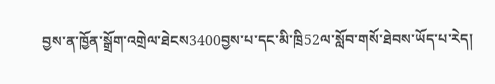བྱས་ན་ཁྱོན་སྒྲོག་འགྲེལ་ཐེངས3400བྱས་པ་དང་མི་ཁྲི52ལ་སློབ་གསོ་ཐེབས་ཡོད་པ་རེད།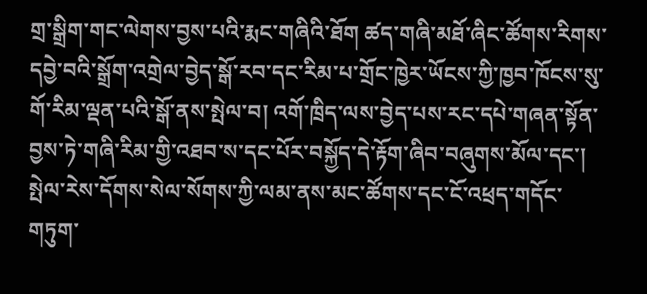གྲ་སྒྲིག་གང་ལེགས་བྱས་པའི་རྨང་གཞིའི་ཐོག ཚད་གཞི་མཐོ་ཞིང་ཚོགས་རིགས་དབྱེ་བའི་སྒྲོག་འགྲེལ་བྱེད་སྒོ་རབ་དང་རིམ་པ་གྲོང་ཁྱེར་ཡོངས་ཀྱི་ཁྱབ་ཁོངས་སུ་གོ་རིམ་ལྡན་པའི་སྒོ་ནས་སྤེལ་བ། འགོ་ཁྲིད་ལས་བྱེད་པས་རང་དཔེ་གཞན་སྟོན་བྱས་ཏེ་གཞི་རིམ་གྱི་འཐབ་ས་དང་པོར་བསྐྱོད་དེ་རྟོག་ཞིབ་བཞུགས་མོལ་དང་། སྤེལ་རེས་དོགས་སེལ་སོགས་ཀྱི་ལམ་ནས་མང་ཚོགས་དང་ངོ་འཕྲད་གདོང་གཏུག་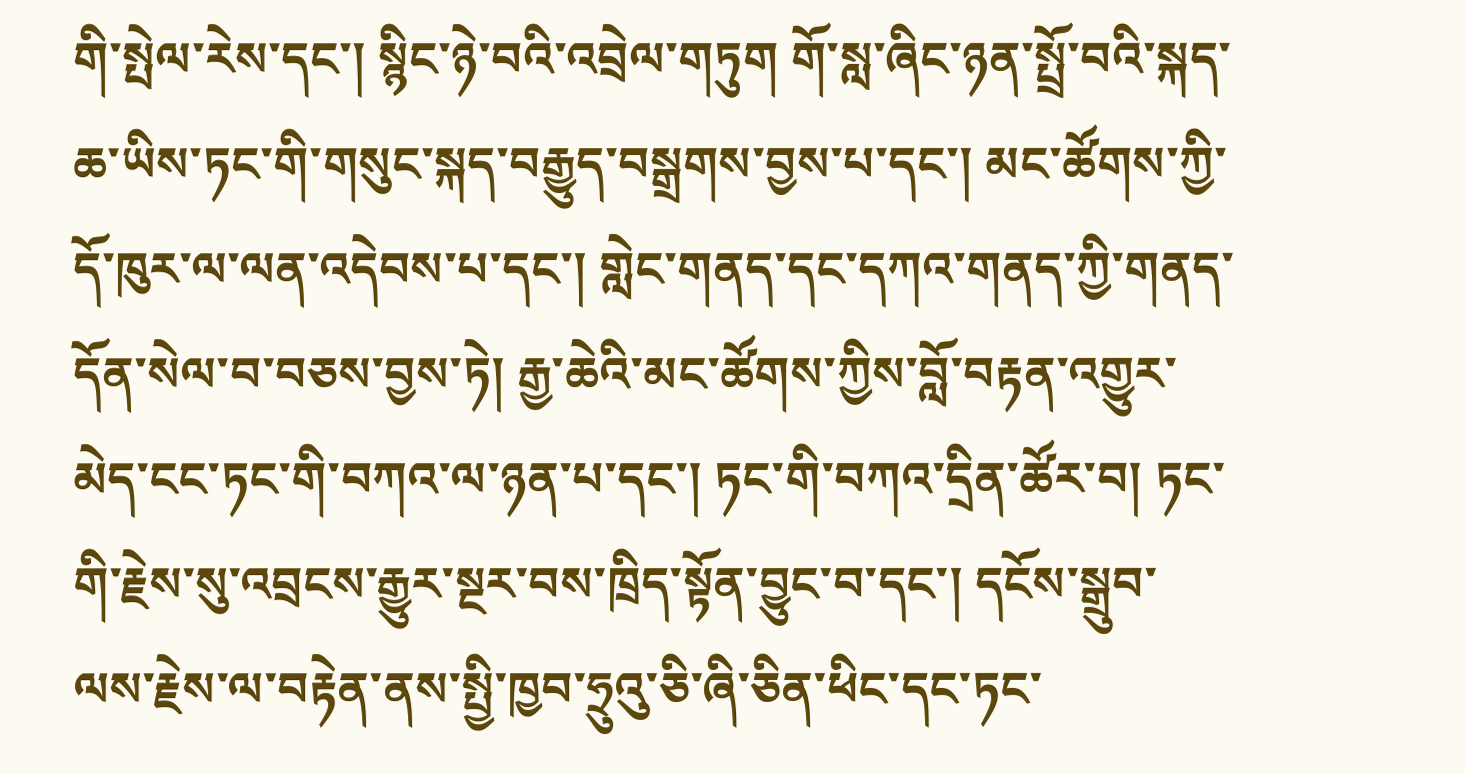གི་སྤེལ་རེས་དང་། སྙིང་ཉེ་བའི་འབྲེལ་གཏུག གོ་སླ་ཞིང་ཉན་སྤྲོ་བའི་སྐད་ཆ་ཡིས་ཏང་གི་གསུང་སྐད་བརྒྱུད་བསྒྲགས་བྱས་པ་དང་། མང་ཚོགས་ཀྱི་དོ་ཁུར་ལ་ལན་འདེབས་པ་དང་། གླེང་གནད་དང་དཀའ་གནད་ཀྱི་གནད་དོན་སེལ་བ་བཅས་བྱས་ཏེ། རྒྱ་ཆེའི་མང་ཚོགས་ཀྱིས་བློ་བརྟན་འགྱུར་མེད་ངང་ཏང་གི་བཀའ་ལ་ཉན་པ་དང་། ཏང་གི་བཀའ་དྲིན་ཚོར་བ། ཏང་གི་རྗེས་སུ་འབྲངས་རྒྱུར་སྔར་བས་ཁྲིད་སྟོན་བྱུང་བ་དང་། དངོས་སྒྲུབ་ལས་རྗེས་ལ་བརྟེན་ནས་སྤྱི་ཁྱབ་ཧྲུའུ་ཅི་ཞི་ཅིན་ཕིང་དང་ཏང་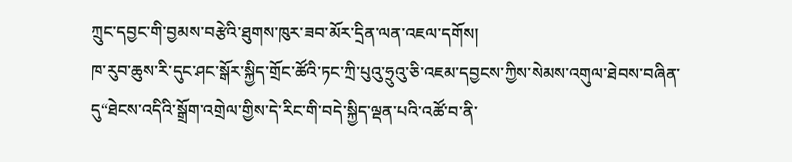ཀྲུང་དབྱང་གི་བྱམས་བརྩེའི་ཐུགས་ཁུར་ཟབ་མོར་དྲིན་ལན་འཇལ་དགོས།
ཁ་རུབ་ཆུས་རི་དུང་ཤང་སྒོར་སྐྱིད་གྲོང་ཚོའི་ཏང་ཀྲི་པུའུ་ཧྲུའུ་ཅི་འཇམ་དབྱངས་ཀྱིས་སེམས་འགུལ་ཐེབས་བཞིན་དུ“ཐེངས་འདིའི་སྒྲོག་འགྲེལ་གྱིས་དེ་རིང་གི་བདེ་སྐྱིད་ལྡན་པའི་འཚོ་བ་ནི་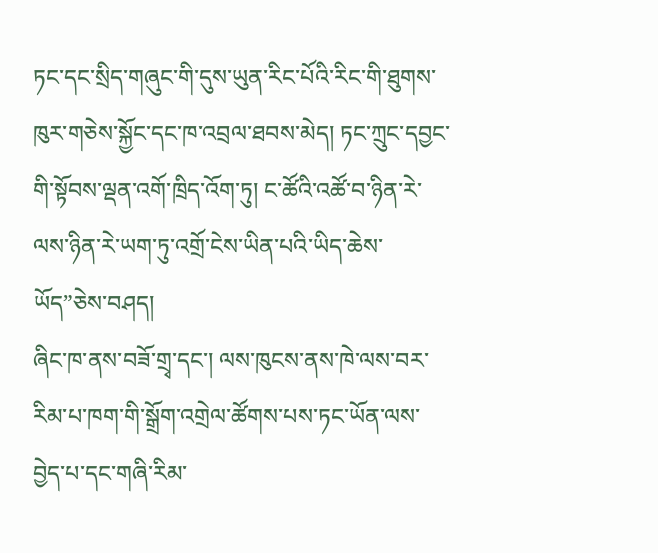ཏང་དང་སྲིད་གཞུང་གི་དུས་ཡུན་རིང་པོའི་རིང་གི་ཐུགས་ཁུར་གཅེས་སྐྱོང་དང་ཁ་འབྲལ་ཐབས་མེད། ཏང་ཀྲུང་དབྱང་གི་སྟོབས་ལྡན་འགོ་ཁྲིད་འོག་ཏུ། ང་ཚོའི་འཚོ་བ་ཉིན་རེ་ལས་ཉིན་རེ་ཡག་ཏུ་འགྲོ་ངེས་ཡིན་པའི་ཡིད་ཆེས་ཡོད”ཅེས་བཤད།
ཞིང་ཁ་ནས་བཟོ་གྲྭ་དང་། ལས་ཁུངས་ནས་ཁེ་ལས་བར་རིམ་པ་ཁག་གི་སྒྲོག་འགྲེལ་ཚོགས་པས་ཏང་ཡོན་ལས་བྱེད་པ་དང་གཞི་རིམ་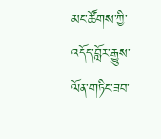མང་ཚོགས་ཀྱི་འདོད་བློར་རྒྱུས་ལོན་གཏིང་ཟབ་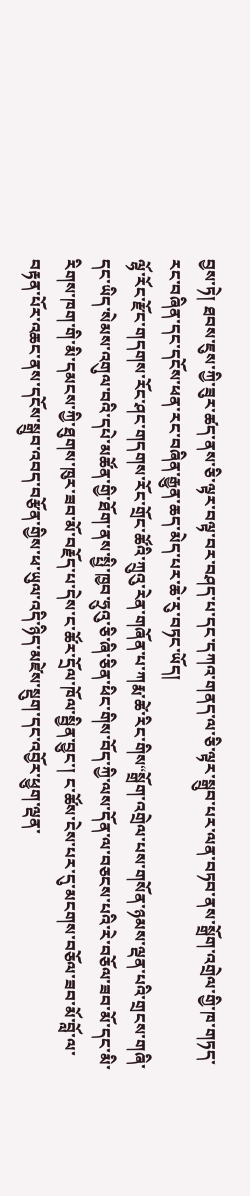བྱས་ཏེ། ཐབས་ཇུས་ཀྱི་ཟུར་ཚད་ནས་ཅི་ལྟར་བལྟ་བར་བཤད་པ་དང་དཀའ་གནད་ལ་ཅི་ལྟར་སྒྲུབ་པར་ལན་བཏབ་ནས་སྒྲོག་འགྲེལ་གྱི་ཁ་གཏད་རང་བཞིན་དང་དངོས་ཕན་རང་བཞིན་རྒྱུན་ཆད་མེད་པར་ཆེ་རུ་བཏང་ཡོད།
ལྷོ་རོང་རྫོང་གདགས་རོང་ཤང་གདགས་རོང་གྲོང་ཚོའི་ཀྲུའུ་རེན་གཞོན་པ་ཀརྨ་ཚེ་རིང་གིས“སྒྲོག་འགྲེལ་པས་གསོན་ཉམས་ལྡན་པའི་གྲངས་གཞི་དང་ཡིད་སེམས་འགུལ་བའི་དཔེ་མཚོན་གྱི་ཐོག་ནས་སྤྱི་ཁྱབ་ཧྲུའུ་ཅི་ཞི་ཅིན་ཕིང་གིས་བོད་ཀྱི་ལས་དོན་ལ་བཅངས་པའི་རེ་བཅོལ་ཟབ་མོ་དང་མི་རིགས་ཁག་གི་མི་དམངས་ཀྱི་ཐུགས་ཁུར་ཟབ་མོ་བརྗོད་པ་དེས་ང་ཚོར་དྲོལ་ཁོལ་སྦྱིན་བྱུང་། ང་ཚོས་ངེས་པར་དུ་མངགས་བཅོལ་ཟབ་མོ་བློ་ལ་བརྟན་པོར་འཆང་ནས་དངོས་སྒྲུབ་འབད་བརྩོན་གྱིས་ཕ་ཡུལ་འདི་ཉིད་མཛེས་སྡུག་དང་འབྱོར་ཕྱུག་ལྡན་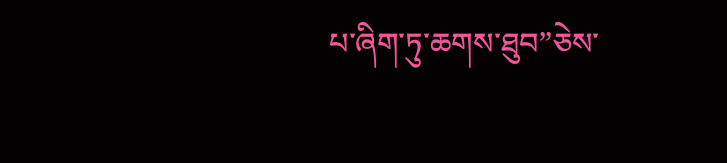པ་ཞིག་ཏུ་ཆགས་ཐུབ”ཅེས་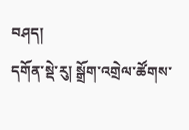བཤད།
དགོན་སྡེ་རུ། སྒྲོག་འགྲེལ་ཚོགས་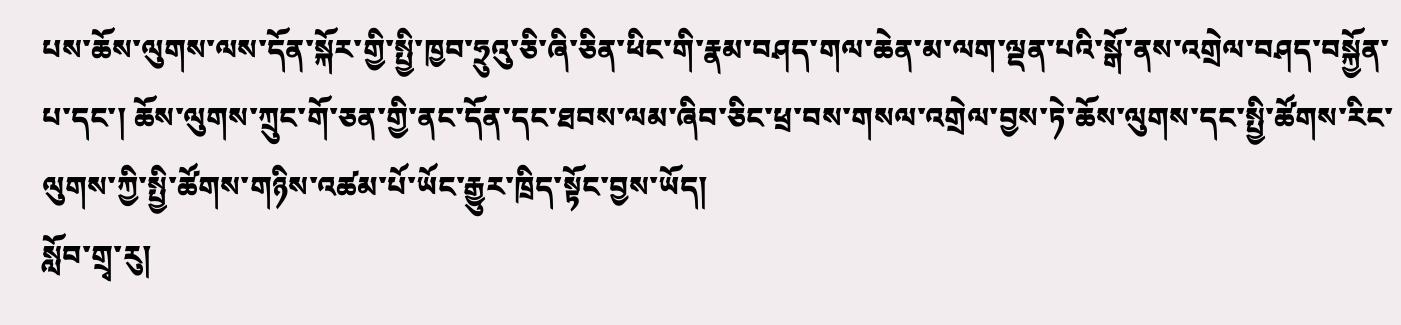པས་ཆོས་ལུགས་ལས་དོན་སྐོར་གྱི་སྤྱི་ཁྱབ་ཧྲུའུ་ཅི་ཞི་ཅིན་ཕིང་གི་རྣམ་བཤད་གལ་ཆེན་མ་ལག་ལྡན་པའི་སྒོ་ནས་འགྲེལ་བཤད་བསྐྱོན་པ་དང་། ཆོས་ལུགས་ཀྲུང་གོ་ཅན་གྱི་ནང་དོན་དང་ཐབས་ལམ་ཞིབ་ཅིང་ཕྲ་བས་གསལ་འགྲེལ་བྱས་ཏེ་ཆོས་ལུགས་དང་སྤྱི་ཚོགས་རིང་ལུགས་ཀྱི་སྤྱི་ཚོགས་གཉིས་འཚམ་པོ་ཡོང་རྒྱུར་ཁྲིད་སྟོང་བྱས་ཡོད།
སློབ་གྲྭ་རུ།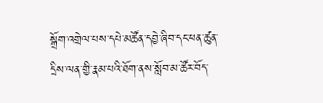སྒྲོག་འགྲེལ་པས་དཔེ་མཚོན་དབྱེ་ཞིབ་དང་ཕན་ཚུན་དྲིས་ལན་གྱི་རྣམ་པའི་ཐོག་ནས་སློབ་མ་ཚོར་བོད་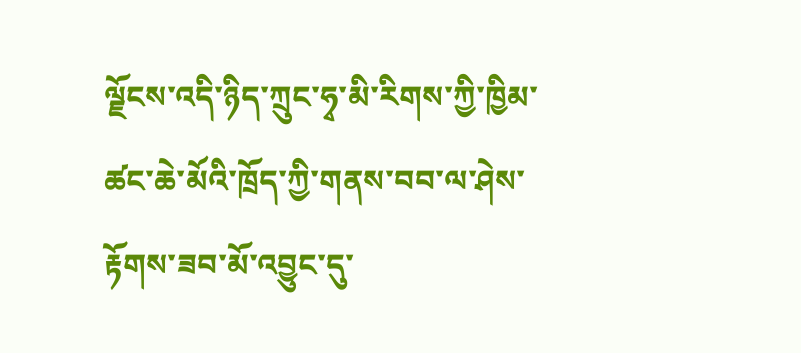ལྗོངས་འདི་ཉིད་ཀྲུང་ཧྭ་མི་རིགས་ཀྱི་ཁྱིམ་ཚང་ཆེ་མོའི་ཁྲོད་ཀྱི་གནས་བབ་ལ་ཤེས་རྟོགས་ཟབ་མོ་འབྱུང་དུ་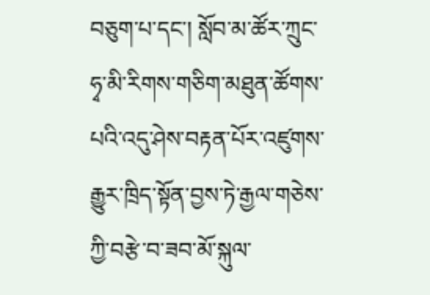བཅུག་པ་དང་། སློབ་མ་ཚོར་ཀྲུང་ཧྭ་མི་རིགས་གཅིག་མཐུན་ཚོགས་པའི་འདུ་ཤེས་བརྟན་པོར་འཛུགས་རྒྱུར་ཁྲིད་སྟོན་བྱས་ཏེ་རྒྱལ་གཅེས་ཀྱི་བརྩེ་བ་ཟབ་མོ་སྐུལ་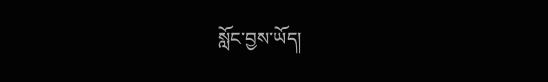སློང་བྱས་ཡོད།